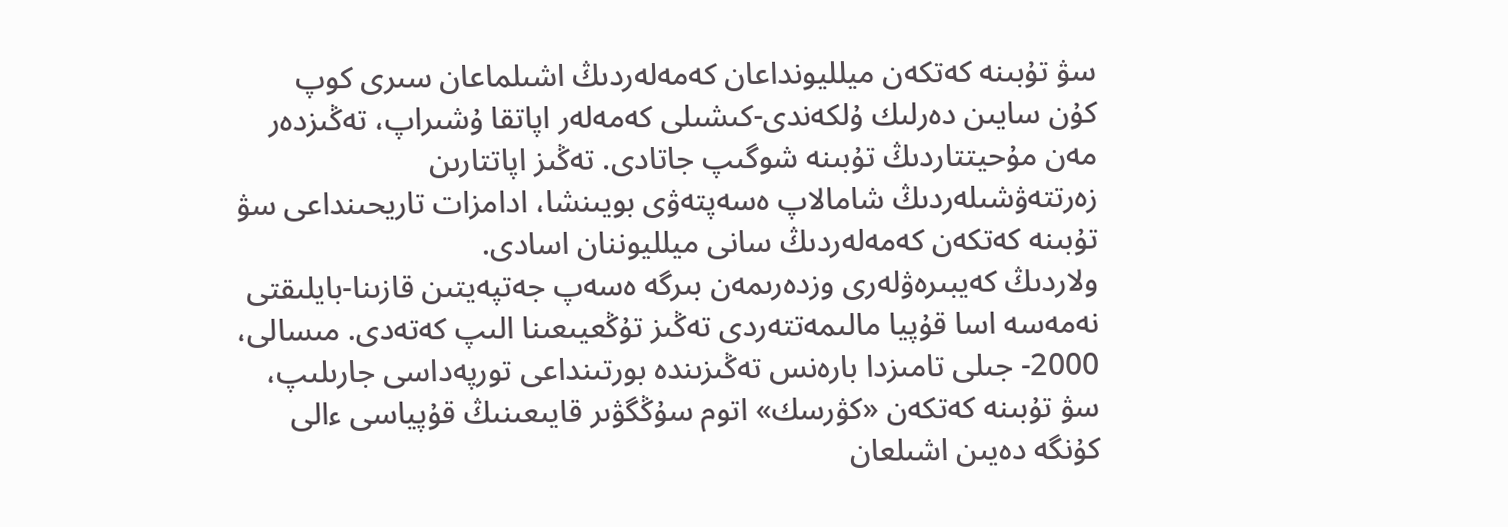سۋ تۇبىنە كەتكەن ميلليونداعان كەمەلەردىڭ اشىلماعان سىرى كوپ
كۇن سايىن دەرلىك ۇلكەندى-كىشىلى كەمەلەر اپاتقا ۇشىراپ، تەڭىزدەر مەن مۇحيتتاردىڭ تۇبىنە شوگىپ جاتادى. تەڭىز اپاتتارىن زەرتتەۋشىلەردىڭ شامالاپ ەسەپتەۋى بويىنشا، ادامزات تاريحىنداعى سۋ تۇبىنە كەتكەن كەمەلەردىڭ سانى ميلليوننان اسادى.
ولاردىڭ كەيبىرەۋلەرى وزدەرىمەن بىرگە ەسەپ جەتپەيتىن قازىنا-بايلىقتى نەمەسە اسا قۇپيا مالىمەتتەردى تەڭىز تۇڭعيىعىنا الىپ كەتەدى. مىسالى، 2000- جىلى تامىزدا بارەنس تەڭىزىندە بورتىنداعى تورپەداسى جارىلىپ، سۋ تۇبىنە كەتكەن «كۋرسك» اتوم سۇڭگۋىر قايىعىنىڭ قۇپياسى ءالى كۇنگە دەيىن اشىلعان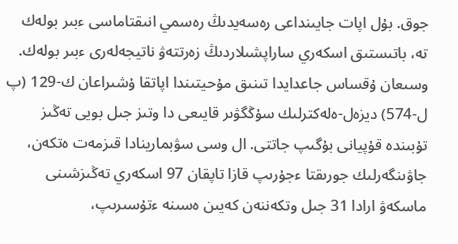جوق. بۇل اپات جايىنداعى رەسەيدىڭ رەسمي انىقتاماسى ءبىر بولەك تە، باتىستىق اسكەري ساراپشىلاردىڭ زەرتتەۋ ناتيجەلەرى ءبىر بولەك. وسىعان ۇقساس جاعدايدا تىنىق مۇحيتىندا اپاتقا ۇشىراعان ك-129 (پ ل-574) ديزەل-ەلەكترلىك سۇڭگۋىر قايىعى دا وتىز جىل بويى تەڭىز تۇبىندە قۇپيانى بۇگىپ جاتتى. ال وسى سۋبمارينادا قىزمەت ەتكەن، جاۋىنگەرلىك جورىقتا ءجۇرىپ قازا تاپقان 97 اسكەري تەڭىزشىنى ماسكەۋ ارادا 31 جىل وتكەننەن كەيىن ەسىنە ءتۇسىرىپ،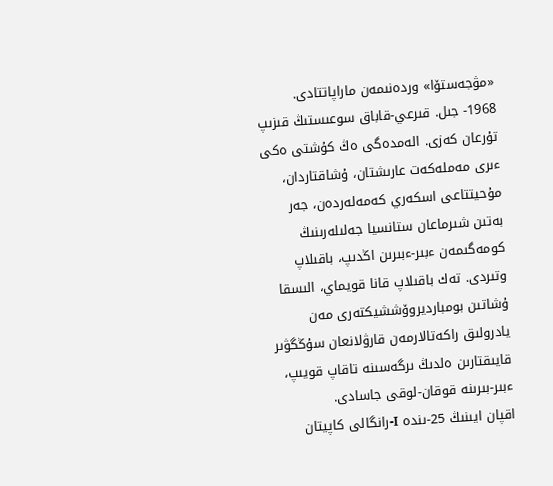«مۋجەستۆا» وردەنىمەن ماراپاتتادى.
1968- جىل. قىرعي-قاباق سوعىستىڭ قىزىپ تۇرعان كەزى. الەمدەگى ەڭ كۇشتى ەكى ءىرى مەملەكەت عارىشتان، ۇشاقتاردان، مۇحيتتاعى اسكەري كەمەلەردەن، جەر بەتىن شىرماعان ستانسيا جەلىلەرىنىڭ كومەگىمەن ءبىر-ءبىرىن اڭدىپ، باقىلاپ وتىردى. تەك باقىلاپ قانا قويماي، الىسقا ۇشاتىن بومبارديروۆششيكتەرى مەن يادرولىق راكەتالارمەن قارۋلانعان سۇڭگۋىر قايىقتارىن ەلدىڭ ىرگەسىنە تاقاپ قويىپ، ءبىر-بىرىنە قوقان-لوقى جاسادى.
اقپان ايىنىڭ 25-ىندە І-رانگالى كاپيتان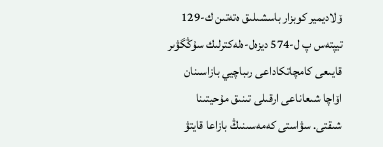ۆلاديمير كوبزار باسشىلىق ەتەتىن ك-129 تيپتەس پ ل-574 ديزەل-ەلەكترلىك سۇڭگۋىر قايىعى كامچاتكاداعى رىباچيي بازاسىنان اۆاچا شىعاناعى ارقىلى تىنىق مۇحيتىنا شىقتى. سۋاستى كەمەسىنىڭ بازاعا قايتۋ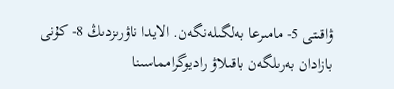ۋاقىتى 5- مامىرعا بەلگىلەنگەن. الايدا ناۋرىزدىڭ 8- كۇنى بازادان بەرىلگەن باقىلاۋ راديوگرامماسىنا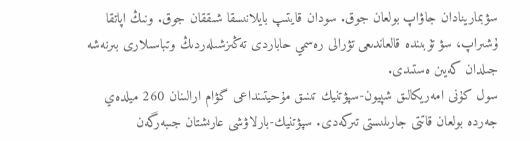سۋبمارينادان جاۋاپ بولعان جوق. سودان قايتىپ بايلانىسقا شىققان جوق. ونىڭ اپاتقا ۇشىراپ، سۋ تۇبىندە قالعاندىعى تۋرالى رەسمي حاباردى تەڭىزشىلەردىڭ وتباسىلارى بىرنەشە جىلدان كەيىن ەستىدى.
سول كۇنى امەريكالىق شپيون-سپۋتنيك تىنىق مۇحيتىنداعى گۋام ارالىنان 260 ميلدەي جەردە بولعان قاتتى جارىلىستى تىركەدى. سپۋتنيك-بارلاۋشى عارىشتان جىبەرگەن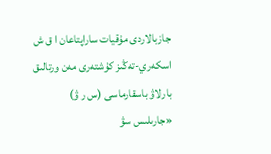جازبالاردى مۇقيات ساراپتاعان ا ق ش اسكەري-تەڭىز كۇشتەرى مەن ورتالىق بارلاۋ باسقارماسى (س ر ۋ) «جارىلىس سۋ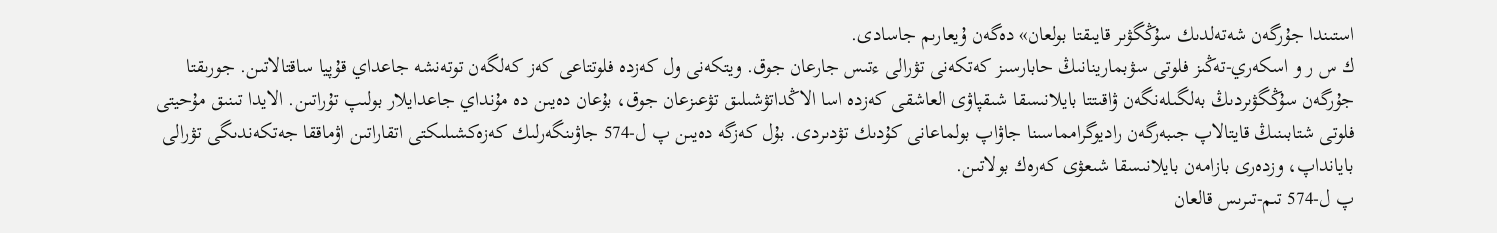استىندا جۇرگەن شەتەلدىك سۇڭگۋىر قايىقتا بولعان» دەگەن ۇيعارىم جاسادى.
ك س ر و اسكەري-تەڭىز فلوتى سۋبمارينانىڭ حابارسىز كەتكەنى تۋرالى ءتىس جارعان جوق. ويتكەنى ول كەزدە فلوتتاعى كەز كەلگەن توتەنشە جاعداي قۇپيا ساقتالاتىن. جورىقتا جۇرگەن سۇڭگۋىردىڭ بەلگىلەنگەن ۋاقىتتا بايلانىسقا شىقپاۋى العاشقى كەزدە اسا الاڭداتۋشىلىق تۋعىزعان جوق، بۇعان دەيىن دە مۇنداي جاعدايلار بولىپ تۇراتىن. الايدا تىنىق مۇحيتى فلوتى شتابىنىڭ قايتالاپ جىبەرگەن راديوگرامماسىنا جاۋاپ بولماعانى كۇدىك تۋدىردى. بۇل كەزگە دەيىن پ ل-574 جاۋىنگەرلىك كەزەكشىلىكتى اتقاراتىن اۋماققا جەتكەندىگى تۋرالى بايانداپ، وزدەرى بازامەن بايلانىسقا شىعۋى كەرەك بولاتىن.
پ ل-574 تىم-تىرىس قالعان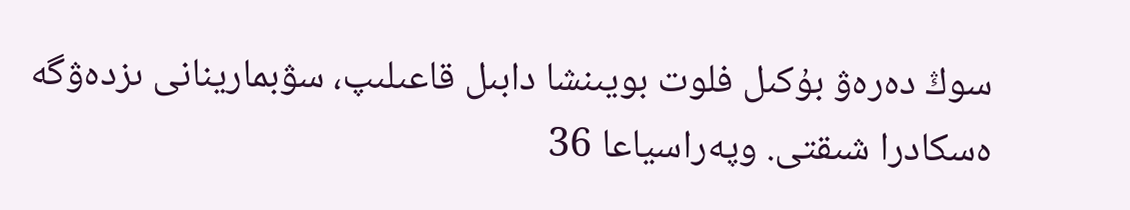سوڭ دەرەۋ بۇكىل فلوت بويىنشا دابىل قاعىلىپ، سۋبمارينانى ىزدەۋگە ەسكادرا شىقتى. وپەراسياعا 36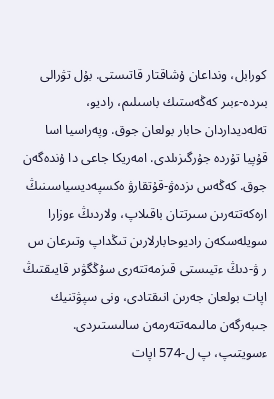كورابل، ونداعان ۇشاقتار قاتىستى. بۇل تۋرالى بىردە-ءبىر كەڭەستىك باسىلىم، راديو، تەلەديداردان حابار بولعان جوق. وپەراسيا اسا قۇپيا تۇردە جۇرگىزىلدى. امەريكا جاعى دا ۇندەگەن جوق. كەڭەس ىزدەۋ-قۇتقارۋ ەكسپەديسياسىنىڭ ارەكەتتەرىن سىرتتان باقىلاپ، ولاردىڭ ءوزارا سويلەسكەن راديوحابارلارىن تىڭداپ وتىرعان س ر ۋ-دىڭ ءتيىستى قىزمەتتەرى سۇڭگۋىر قايىقتىڭ اپات بولعان جەرىن انىقتادى، ونى سپۋتنيك جىبەرگەن مالىمەتتەرمەن سالىستىردى. ءسويتىپ، پ ل-574 اپات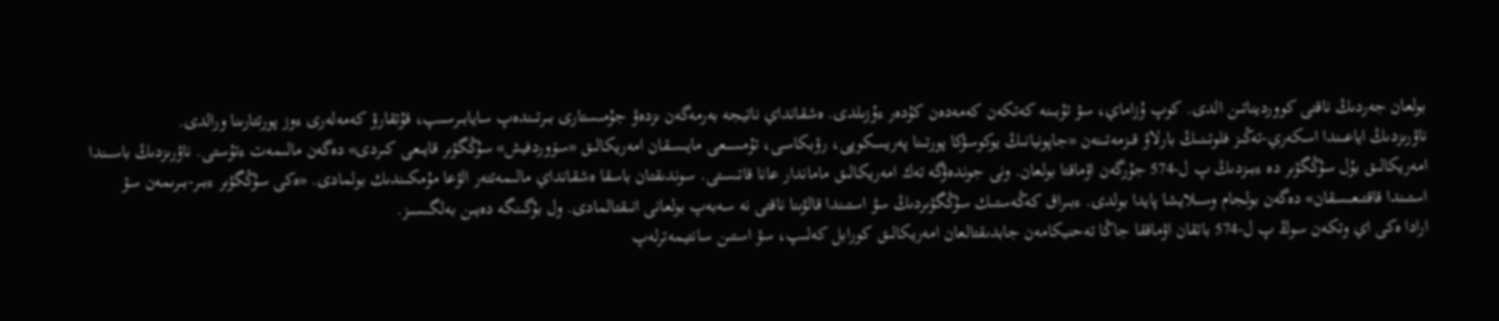بولعان جەردىڭ ناقتى كوورديناتىن الدى. كوپ ۇزاماي، سۋ تۇبىنە كەتكەن كەمەدەن كۇدەر ءۇزىلدى. ەشقانداي ناتيجە بەرمەگەن ىزدەۋ جۇمىستارى بىرتىندەپ سايابىرسىپ، قۇتقارۋ كەمەلەرى ءوز پورتتارىنا ورالدى.
ناۋرىزدىڭ اياعىندا اسكەري-تەڭىز فلوتىنىڭ بارلاۋ قىزمەتىنەن «جاپونيانىڭ يوكوسۋكا پورتىنا پەريسكوپى، رۋبكاسى، تۇمسىعى مايىسقان امەريكالىق «سۆوردفيش» سۇڭگۋىر قايىعى كىردى» دەگەن مالىمەت ءتۇستى. ناۋرىزدىڭ باسىندا امەريكالىق بۇل سۇڭگۋىر دە ءبىزدىڭ پ ل-574 جۇرگەن اۋماقتا بولعان. ونى جوندەۋگە تەك امەريكالىق ماماندار عانا قاتىستى. سوندىقتان باسقا ەشقانداي مالىمەتتەر الۋعا مۇمكىندىك بولمادى. «ەكى سۇڭگۋىر ءبىر-بىرىمەن سۋ استىندا قاقتىعىسقان» دەگەن بولجام وسىلايشا پايدا بولدى. ءبىراق كەڭەستىك سۇڭگۋىردىڭ سۋ استىندا قالۋىنا ناقتى نە سەبەپ بولعانى انىقتالمادى. ول بۇگىنگە دەيىن بەلگىسىز.
ارادا ەكى اي وتكەن سوڭ پ ل-574 باتقان اۋماققا جاڭا تەحنيكامەن جابدىقتالعان امەريكالىق كورابل كەلىپ، سۋ استىن سانتيمەترلەپ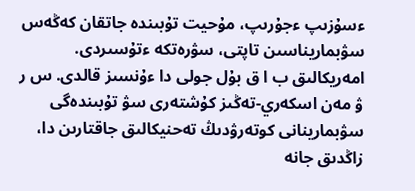ءسۇزىپ ءجۇرىپ، مۇحيت تۇبىندە جاتقان كەڭەس سۋبماريناسىن تاپتى، سۋرەتكە ءتۇسىردى. امەريكالىق ب ا ق بۇل جولى دا ءۇنسىز قالدى. س ر ۋ مەن اسكەري-تەڭىز كۇشتەرى سۋ تۇبىندەگى سۋبمارينانى كوتەرۋدىڭ تەحنيكالىق جاقتارىن دا، زاڭدىق جانە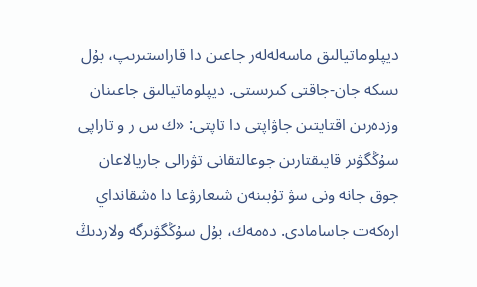ديپلوماتيالىق ماسەلەلەر جاعىن دا قاراستىرىپ، بۇل ىسكە جان-جاقتى كىرىستى. ديپلوماتيالىق جاعىنان وزدەرىن اقتايتىن جاۋاپتى دا تاپتى: «ك س ر و تاراپى سۇڭگۋىر قايىقتارىن جوعالتقانى تۋرالى جاريالاعان جوق جانە ونى سۋ تۇبىنەن شىعارۋعا دا ەشقانداي ارەكەت جاسامادى. دەمەك، بۇل سۇڭگۋىرگە ولاردىڭ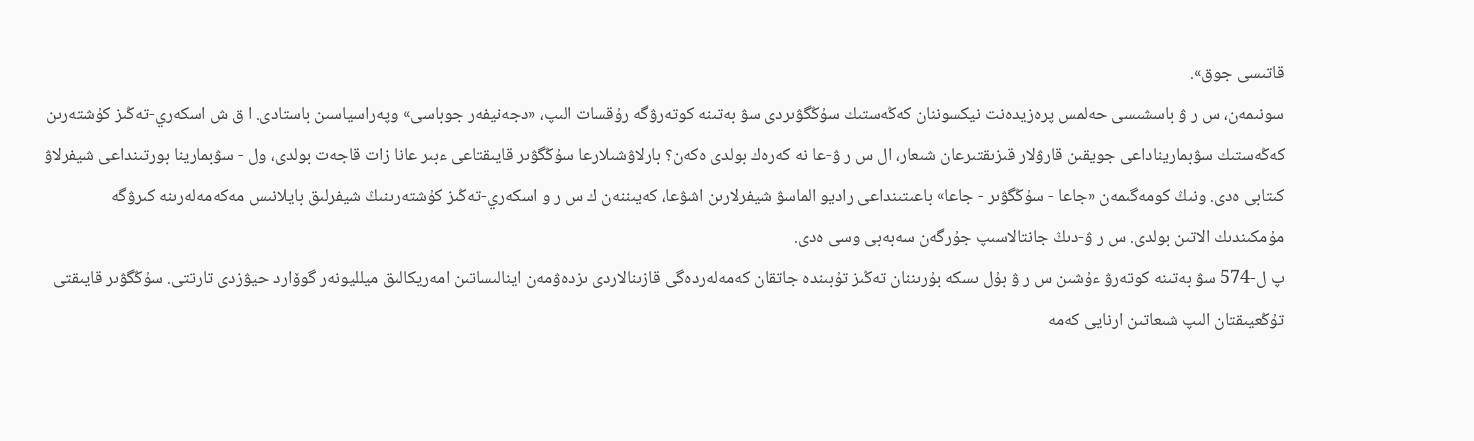قاتىسى جوق».
سونىمەن، س ر ۋ باسشىسى حەلمس پرەزيدەنت نيكسوننان كەڭەستىك سۇڭگۋىردى سۋ بەتىنە كوتەرۋگە رۇقسات الىپ، «دجەنيفەر جوباسى» وپەراسياسىن باستادى. ا ق ش اسكەري-تەڭىز كۇشتەرىن كەڭەستىك سۋبماريناداعى جويقىن قارۋلار قىزىقتىرعان شىعار، ال س ر ۋ-عا نە كەرەك بولدى ەكەن؟ بارلاۋشىلارعا سۇڭگۋىر قايىقتاعى ءبىر عانا زات قاجەت بولدى، ول - سۋبمارينا بورتىنداعى شيفرلاۋ كىتابى ەدى. ونىڭ كومەگىمەن «جاعا - سۇڭگۋىر - جاعا» باعىتىنداعى راديو الماسۋ شيفرلارىن اشۋعا، كەيىننەن ك س ر و اسكەري-تەڭىز كۇشتەرىنىڭ شيفرلىق بايلانىس مەكەمەلەرىنە كىرۋگە مۇمكىندىك الاتىن بولدى. س ر ۋ-دىڭ جانتالاسىپ جۇرگەن سەبەبى وسى ەدى.
پ ل-574 سۋ بەتىنە كوتەرۋ ءۇشىن س ر ۋ بۇل ىسكە بۇرىننان تەڭىز تۇبىندە جاتقان كەمەلەردەگى قازىنالاردى ىزدەۋمەن اينالىساتىن امەريكالىق ميلليونەر گوۆارد حيۋزدى تارتتى. سۇڭگۋىر قايىقتى تۇڭعيىقتان الىپ شىعاتىن ارنايى كەمە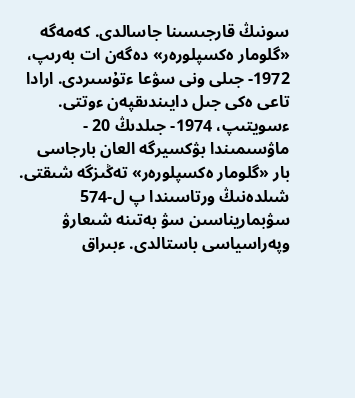سونىڭ قارجىسىنا جاسالدى. كەمەگە «گلومار ەكسپلورەر» دەگەن ات بەرىپ، 1972- جىلى ونى سۋعا ءتۇسىردى. ارادا تاعى ەكى جىل دايىندىقپەن ءوتتى. ءسويتىپ، 1974- جىلدىڭ 20 - ماۋسىمىندا بۋكسيرگە العان بارجاسى بار «گلومار ەكسپلورەر» تەڭىزگە شىقتى.
شىلدەنىڭ ورتاسىندا پ ل-574 سۋبماريناسىن سۋ بەتىنە شىعارۋ وپەراسياسى باستالدى. ءبىراق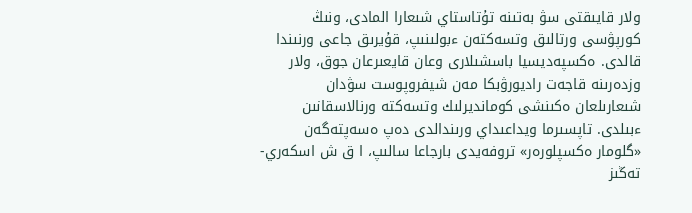ولار قايىقتى سۋ بەتىنە تۇتاستاي شىعارا المادى، ونىڭ كورپۋسى ورتالىق وتسەكتەن ءبولىنىپ، قۇيرىق جاعى ورنىندا قالدى. ەكسپەديسيا باسشىلارى وعان قايعىرعان جوق، ولار وزدەرىنە قاجەت راديورۋبكا مەن شيفروپوست سۋدان شىعارىلعان ەكىنشى كومانديرلىك وتسەكتە ورنالاسقانىن ءبىلدى. تاپسىرما ويداعىداي ورىندالدى دەپ ەسەپتەگەن «گلومار ەكسپلورەر» تروفەيدى بارجاعا سالىپ، ا ق ش اسكەري-تەڭىز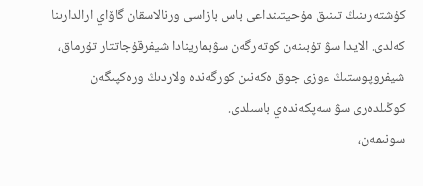كۇشتەرىنىڭ تىنىق مۇحيتىنداعى باس بازاسى ورنالاسقان گاۆاي ارالدارىنا كەلدى. الايدا سۋ تۇبىنەن كوتەرگەن سۋبمارينادا شيفرقۇجاتتار تۇرماق، شيفروپوستىڭ ءوزى جوق ەكەنىن كورگەندە ولاردىڭ ورەكپىگەن كوڭىلدەرى سۋ سەپكەندەي باسىلدى.
سونىمەن،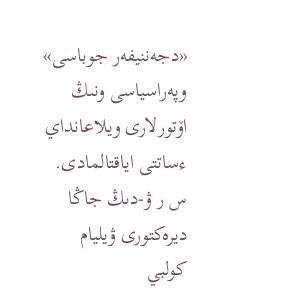«دجەننيفەر جوباسى» وپەراسياسى ونىڭ اۆتورلارى ويلاعانداي ءساتتى اياقتالمادى. س ر ۋ-دىڭ جاڭا ديرەكتورى ۋيليام كولبي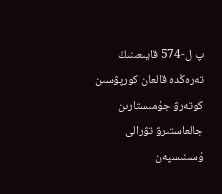پ ل-574 قايىعىنىڭ تەرەڭدە قالعان كورپۋسىن كوتەرۋ جۇمىستارىن جالعاستىرۋ تۋرالى ۇسىنىسپەن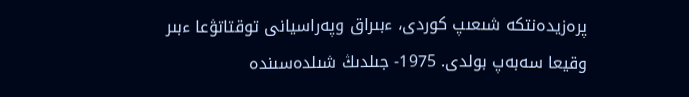پرەزيدەنتكە شىعىپ كوردى، ءبىراق وپەراسيانى توقتاتۋعا ءبىر وقيعا سەبەپ بولدى. 1975- جىلدىڭ شىلدەسىندە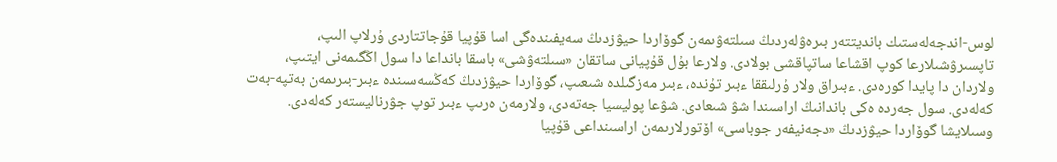لوس-اندجەلەستىك بانديتتەر بىرەۋلەردىڭ سىلتەۋىمەن گوۆاردا حيۋزدىڭ سەيفىندەگى اسا قۇپيا قۇجاتتاردى ۇرلاپ الىپ، تاپسىرۋشىلارعا كوپ اقشاعا ساتپاقشى بولادى. ولارعا بۇل قۇپيانى ساتقان «سىلتەۋشى» باسقا بانداعا دا سول اڭگىمەنى ايتىپ، ولاردان دا پايدا كورەدى. ءبىراق ولار ۇرلىققا ءبىر تۇندە، ءبىر مەزگىلدە شىعىپ، گوۆاردا حيۋزدىڭ كەڭسەسىندە ءبىر-بىرىمەن بەتپە-بەت كەلەدى. سول جەردە ەكى باندانىڭ اراسىندا شۋ شىعادى. شۋعا پوليسيا جەتەدى، ولارمەن ەرىپ ءبىر توپ جۋرناليستەر كەلەدى. وسىلايشا گوۆاردا حيۋزدىڭ «دجەنيفەر جوباسى» اۆتورلارىمەن اراسىنداعى قۇپيا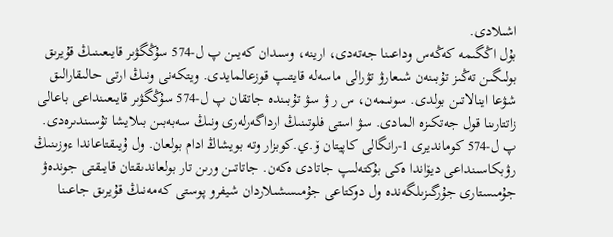اشىلادى.
بۇل اڭگىمە كەڭەس وداعىنا جەتەدى، ارينە، وسىدان كەيىن پ ل-574 سۇڭگۋىر قايىعىنىڭ قۇيرىق بولىگىن تەڭىز تۇبىنەن شىعارۋ تۋرالى ماسەلە قايتىپ قوزعالمايدى. ويتكەنى ونىڭ ارتى حالىقارالىق شۋعا اينالاتىن بولدى. سونىمەن، س ر ۋ سۋ تۇبىندە جاتقان پ ل-574 سۇڭگۋىر قايىعىنداعى باعالى زاتتارىنا قول جەتكىزە المادى. سۋ استى فلوتىنىڭ ارداگەرلەرى ونىڭ سەبەبىن بىلايشا تۇسىندىرەدى. پ ل-574 كومانديرى 1-رانگالى كاپيتان ۆ.ي.كوبزار وتە بويشاڭ ادام بولعان. ول ۇيىقتاعاندا ءوزىنىڭ رۋبكاسىنداعى ديۆاندا ەكى بۇكتەلىپ جاتادى ەكەن. جاتاتىن ورىن تار بولعاندىقتان قايىقتى جوندەۋ جۇمىستارى جۇرگىزىلگەندە ول دوكتاعى جۇمىسشىلاردان شيفرو پوستى كەمەنىڭ قۇيرىق جاعىنا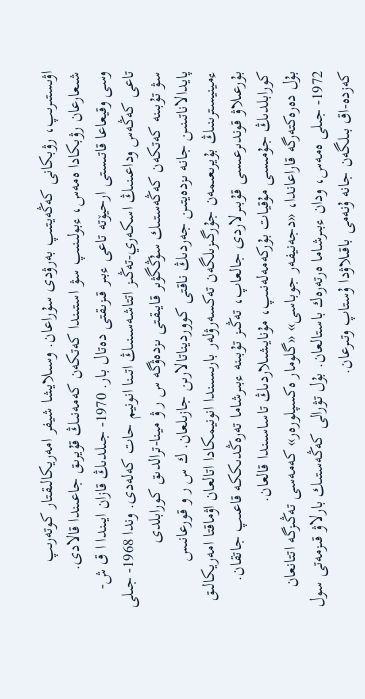اۋىستىرىپ، رۋبكانى كەڭەيتىپ بەرۋدى سۇراعان. وسىلايشا شيفر امەريكالىقتار كوتەرىپ شىعارعان رۋبكادا ەمەس، ءبولىنىپ سۋ استىندا كەتكەن كەمەنىڭ قۇيرىق جاعىندا قالادى.
وسى وقيعاعا قاتىستى ارحيۆتە تاعى ءبىر قىزىقتى دەتال بار. 1970- جىلدىڭ قازان ايىندا ا ق ش-تاعى كەڭەس وداعىنىڭ اسكەري-تەڭىز اتتاشەسىنىڭ اتىنا انونيم حات كەلەدى. وندا 1968- جىلى سۋ تۇبىنە كەتكەن كەڭەستىك سۇڭگۋىر قايىقتى ىزدەۋگە س ر ۋ مينا-ترالدىق كورابلدى پايدالاناتىنىن جانە ىزدەيتىن جەردىڭ ناقتى كوورديناتالارىن جازىلعان. ك س ر و قورعانىس ءمينيسترىنىڭ بۇيرىعىمەن جۇرگىزىلگەن تەكسەرۋلەر بارىسىندا انونيمكادا اتالعان اۋماقتا امەريكالىق بۇرعىلاۋ قوندىرعىسى قۇبىرلاردى جالعاپ، تەڭىز تۇبىنە ءبىرشاما تەرەڭدىككە قاعىپ جاتقان. كورابلدىڭ جۇمىسى مۇقيات بۇركەمەلەنىپ، مۇنايشىلاردىڭ تاساسىندا قالعان.
بۇل دەرەكتەرگە قاراعاندا، «دجەنيفەر جوباسى» «گلومار ەكسپلورەر» كەمەسى تەڭىزگە اتتانعان 1972- جىلى ەمەس، ودان ءبىرشاما ەرتەرەك باستالعان. بۇل تۋرالى كەڭەستىك بارلاۋ قىزمەتى سول كەزدە-اق بىلگەن جانە ۇنەمى باقىلاۋدا ۇستاپ وتىرعان.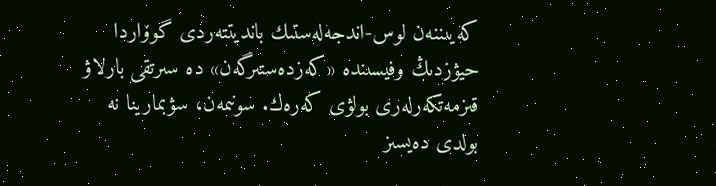كەيىننەن لوس-اندجەلەستىك بانديتتەردى گوۆاردا حيۋزدىڭ وفيسىندە «كەزدەستىرگەن» دە سىرتقى بارلاۋ قىزمەتكەرلەرى بولۋى كەرەك. سونىمەن، سۋبمارينا نە بولدى دەيسىز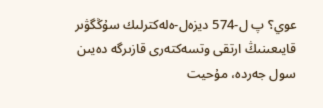عوي؟ پ ل-574 ديزەل-ەلەكترلىك سۇڭگۋىر قايىعىنىڭ ارتقى وتسەكتەرى قازىرگە دەيىن سول جەردە، مۇحيت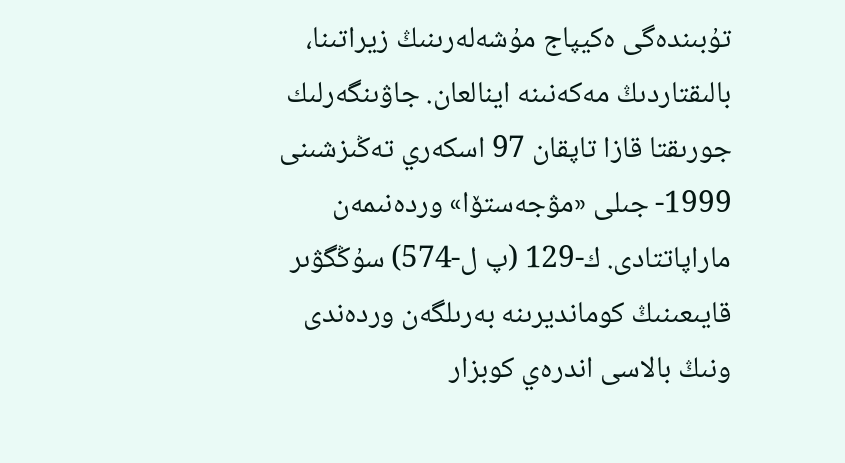تۇبىندەگى ەكيپاج مۇشەلەرىنىڭ زيراتىنا، بالىقتاردىڭ مەكەنىنە اينالعان. جاۋىنگەرلىك جورىقتا قازا تاپقان 97 اسكەري تەڭىزشىنى 1999- جىلى «مۋجەستۆا» وردەنىمەن ماراپاتتادى. ك-129 (پ ل-574) سۇڭگۋىر قايىعىنىڭ كومانديرىنە بەرىلگەن وردەندى ونىڭ بالاسى اندرەي كوبزار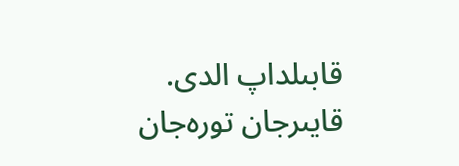قابىلداپ الدى.
قايىرجان تورەجان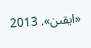«ايقىن». 2013